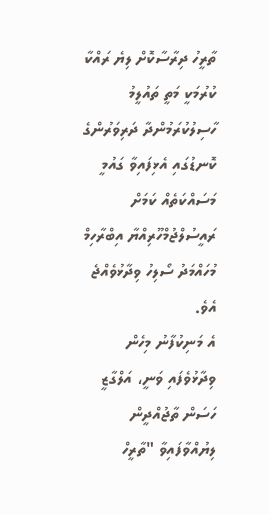ތާރީހު ދިރާސާކޮށް ލިޔެ ރައްކާ ކުރުމަކީ މަތީ ތައުލީމު ހާސިލުކުރަމުންދާ ދަރިވަރުންގެ ކޮނޑުގައި އެޅިފައިވާ ގައުމީ މަސައްކަތެއް ކަމަށް ރައީސުލްޖުމްހޫރިއްޔާ އިބްރާހިމް މުހައްމަދު ސޯލިހު ވިދާޅުވެއްޖެ އެވެ.
އެ މަނިކުފާނު މިހެން ވިދާޅުވެފައި ވަނީ، އަލްގާޒީ ހަސަން ތާޖުއްދީން ލިޔުއްވާފައިވާ "ތާރީހް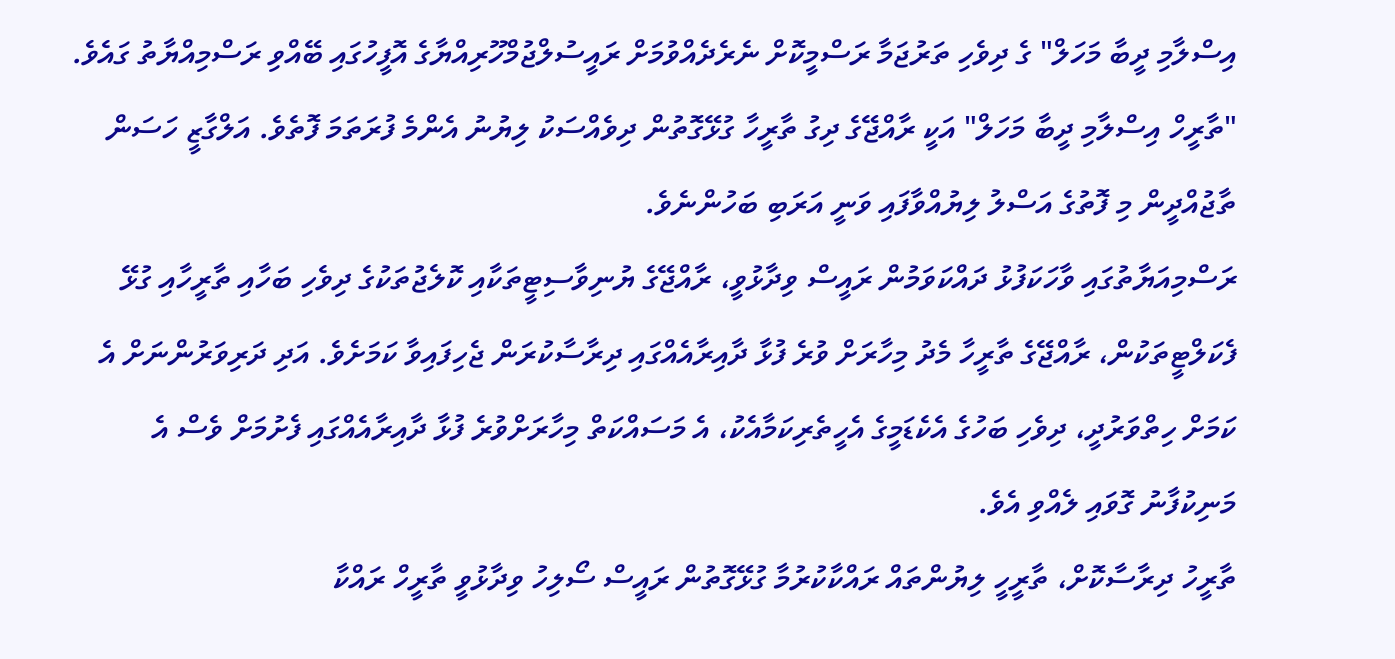އިސްލާމި ދީބާ މަހަލް" ގެ ދިވެހި ތަރުޖަމާ ރަސްމީކޮށް ނެރެދެއްވުމަށް ރައީސުލްޖުމްހޫރިއްޔާގެ އޮފީހުގައި ބޭއްވި ރަސްމިއްޔާތު ގައެވެ.
"ތާރީހް އިސްލާމި ދީބާ މަހަލް" އަކީ ރާއްޖޭގެ ދިގު ތާރީހާ ގުޅޭގޮތުން ދިވެއްސަކު ލިޔުނު އެންމެ ފުރަތަމަ ފޮތެވެ. އަލްގާޒީ ހަސަން ތާޖުއްދީން މި ފޮތުގެ އަސްލު ލިޔުއްވާފައި ވަނީ އަރަބި ބަހުންނެވެ.
ރަސްމިއަޔާތުގައި ވާހަކަފުޅު ދައްކަވަމުން ރައީސް ވިދާޅުވީ، ރާއްޖޭގެ ޔުނިވާސިޓީތަކާއި ކޮލެޖުތަކުގެ ދިވެހި ބަހާއި ތާރީހާއި ގުޅޭ ފެކަލްޓީތަކުން، ރާއްޖޭގެ ތާރީހާ މެދު މިހާރަށް ވުރެ ފުޅާ ދާއިރާއެއްގައި ދިރާސާކުރަން ޖެހިފައިވާ ކަމަށެވެ. އަދި ދަރިވަރުންނަށް އެ ކަމަށް ހިތްވަރުދީ، ދިވެހި ބަހުގެ އެކެޑަމީގެ އެހީތެރިކަމާއެކު، އެ މަސައްކަތް މިހާރަށްވުރެ ފުޅާ ދާއިރާއެއްގައި ފެށުމަށް ވެސް އެ މަނިކުފާނު ގޮވައި ލެއްވި އެވެ.
ތާރީހު ދިރާސާކޮށް، ތާރީހީ ލިޔުންތައް ރައްކާކުރުމާ ގުޅޭގޮތުން ރައީސް ސޯލިހު ވިދާޅުވީ ތާރީހް ރައްކާ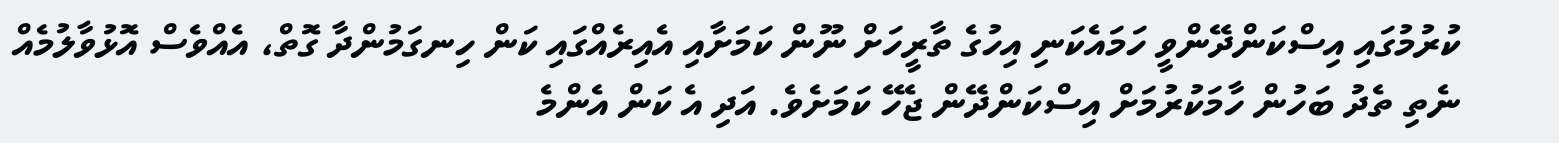ކުރުމުގައި އިސްކަންދޭންވީ ހަމައެކަނި އިހުގެ ތާރީހަށް ނޫން ކަމަށާއި އެއިރެއްގައި ކަން ހިނގަމުންދާ ގޮތް، އެއްވެސް އޮޅުވާލުމެއް ނެތި ތެދު ބަހުން ހާމަކުރުމަށް އިސްކަންދޭން ޖެހޭ ކަމަށެވެ. އަދި އެ ކަން އެންމެ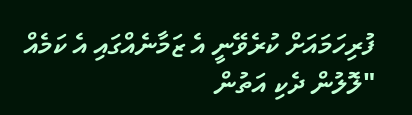ފުރިހަމައަށް ކުރެވޭނީ އެ ޒަމާނެއްގައި އެ ކަމެއް "ލޮލުން ދެކި އަތުން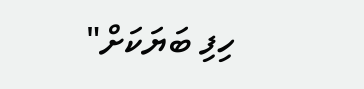ހިފި ބަޔަކަށް"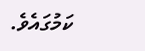ކަމުގައެވެ.